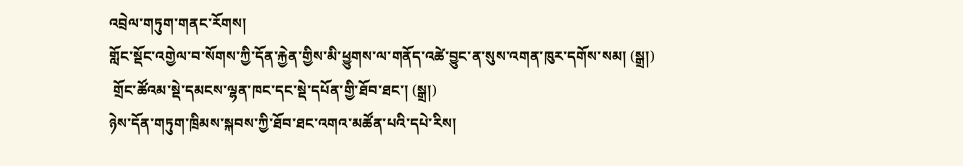འབྲེལ་གཏུག་གནང་རོགས།
གློང་སྡོང་འགྱེལ་བ་སོགས་ཀྱི་དོན་རྐྱེན་གྱིས་མི་ཕྱུགས་ལ་གནོད་འཚེ་བྱུང་ན་སུས་འགན་ཁུར་དགོས་སམ། (སྒྲ།)
 གྲོང་ཚོའམ་སྡེ་དམངས་ལྷན་ཁང་དང་སྡེ་དཔོན་གྱི་ཐོབ་ཐང་། (སྒྲ།)
ཉེས་དོན་གཏུག་ཁྲིམས་སྐབས་ཀྱི་ཐོབ་ཐང་འགའ་མཚོན་པའི་དཔེ་རིས།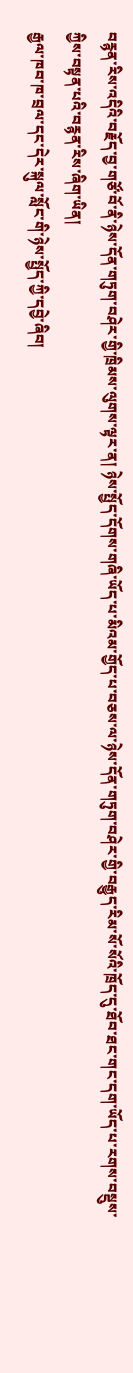བརྙན་རིས་འདིའི་བརྗོད་བྱ་གཙོ་བོ་ནི་ཉེས་དོན་གཏུག་བཤེར་གྱི་ཁྲིམས་ལུགས་ལྟར་ན། ཉེས་སྤྱོད་དོགས་གཞི་ཡོད་པ་མིའམ་གྱོད་པ་བཅས་ལ་ཉེས་དོན་གཏུག་བཤེར་གྱི་བརྒྱུད་རིམ་སོ་སོའི་ཁྲོད་དུ་ཐོབ་ཐང་གང་དག་ཡོད་པ་རགས་བསྡུས་ཀྱིས་བསྟན་པའི་བརྙན་རིས་ཞིག་ཡིན།
རྒྱལ་ཁབ་ཁ་བྲལ་དང་དེར་སྐུལ་སློང་གི་ཉེས་སྤྱོད་ཀྱི་དབྱེ་ཞིབ།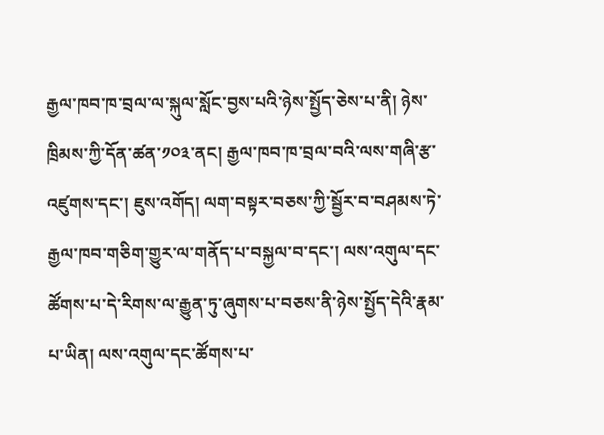རྒྱལ་ཁབ་ཁ་བྲལ་ལ་སྐུལ་སློང་བྱས་པའི་ཉེས་སྤྱོད་ཅེས་པ་ནི། ཉེས་ཁྲིམས་ཀྱི་དོན་ཚན་༡༠༣་ནང། རྒྱལ་ཁབ་ཁ་བྲལ་བའི་ལས་གཞི་རྩ་འཛུགས་དང་། ཇུས་འགོད། ལག་བསྟར་བཅས་ཀྱི་སྦྱོར་བ་བཤམས་ཏེ་རྒྱལ་ཁབ་གཅིག་གྱུར་ལ་གནོད་པ་བསྐྱལ་བ་དང་། ལས་འགུལ་དང་ཚོགས་པ་དེ་རིགས་ལ་རྒྱུན་ཏུ་ཞུགས་པ་བཅས་ནི་ཉེས་སྤྱོད་དེའི་རྣམ་པ་ཡིན། ལས་འགུལ་དང་ཚོགས་པ་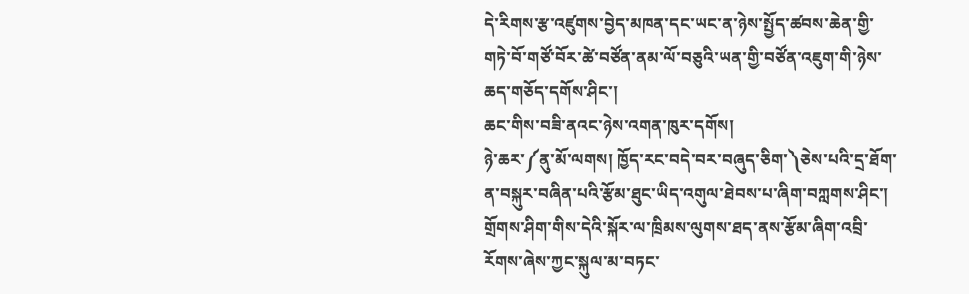དེ་རིགས་རྩ་འཛུགས་བྱེད་མཁན་དང་ཡང་ན་ཉེས་སྤྱོད་ཚབས་ཆེན་གྱི་གཏེ་བོ་གཙོ་བོར་ཚེ་བཙོན་ནམ་ལོ་བཅུའི་ཡན་གྱི་བཙོན་འཇུག་གི་ཉེས་ཆད་གཅོད་དགོས་ཤིང་།
ཆང་གིས་བཟི་ནའང་ཉེས་འགན་ཁུར་དགོས།
ཉེ་ཆར་༼ནུ་མོ་ལགས། ཁྱོད་རང་བདེ་བར་བཞུད་ཅིག་༽ཅེས་པའི་དྲ་ཐོག་ན་བསྐུར་བཞིན་པའི་རྩོམ་ཐུང་ཡིད་འགུལ་ཐེབས་པ་ཞིག་བཀླགས་ཤིང་། གྲོགས་ཤིག་གིས་དེའི་སྐོར་ལ་ཁྲིམས་ལུགས་ཐད་ནས་རྩོམ་ཞིག་འབྲི་རོགས་ཞེས་ཀྱང་སྐུལ་མ་བཏང་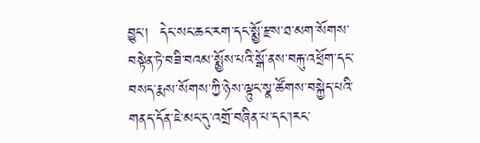བྱུང་།  དེང་སང་ཆང་རག་དང་སྨྱོ་རྫས་ཐ་མག་སོགས་བསྟེན་ཏེ་བཟི་བའམ་སྨྱོས་པའི་སྒོ་ནས་བརྐུ་འཕྲོག་དང་བསད་རྨས་སོགས་ཀྱི་ཉེས་ལྟུང་སྣ་ཚོགས་བསྐྱེད་པའི་གནད་དོན་ཇེ་མང་དུ་འགྲོ་བཞིན་པ་དང་།རང་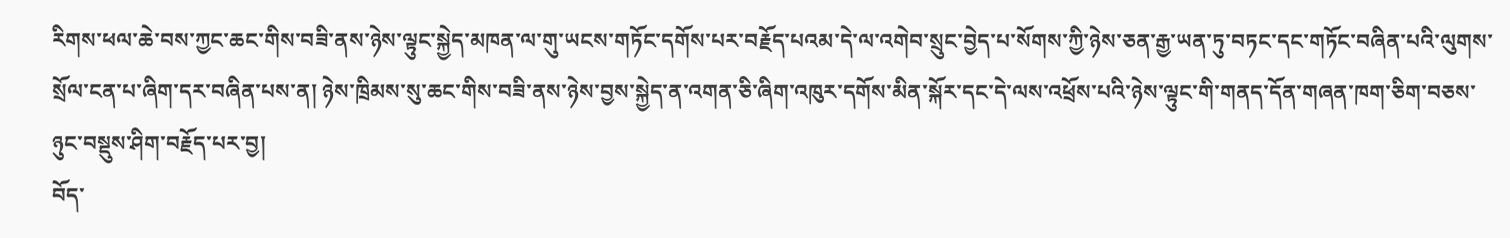རིགས་ཕལ་ཆེ་བས་ཀྱང་ཆང་གིས་བཟི་ནས་ཉེས་ལྟུང་སྐྱེད་མཁན་ལ་གུ་ཡངས་གཏོང་དགོས་པར་བརྗོད་པའམ་དེ་ལ་འགེབ་སྲུང་བྱེད་པ་སོགས་ཀྱི་ཉེས་ཅན་རྒྱ་ཡན་ཏུ་བཏང་དང་གཏོང་བཞིན་པའི་ལུགས་སྲོལ་ངན་པ་ཞིག་དར་བཞིན་པས་ན། ཉེས་ཁྲིམས་སུ་ཆང་གིས་བཟི་ནས་ཉེས་བྱས་སྐྱེད་ན་འགན་ཅི་ཞིག་འཁུར་དགོས་མིན་སྐོར་དང་དེ་ལས་འཕྲོས་པའི་ཉེས་ལྟུང་གི་གནད་དོན་གཞན་ཁག་ཅིག་བཅས་ཉུང་བསྡུས་ཤིག་བརྗོད་པར་བྱ།
བོད་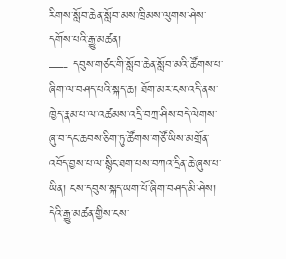རིགས་སློབ་ཆེན་སློབ་མས་ཁྲིམས་ལུགས་ཤེས་དགོས་པའི་རྒྱུ་མཚན།
—- དབུས་གཙང་གི་སློབ་ཆེན་སློབ་མའི་ཚོགས་པ་ཞིག་ལ་བཤད་པའི་སྐད་ཆ། ཐོག་མར་ངས་འདི་ནས་ཁྱེད་རྣམ་པ་ལ་འཚམས་འདྲི་བཀྲ་ཤིས་བདེ་ལེགས་ཞུ་བ་དང་ཆབས་ཅིག་ཏུ་ཚོགས་གཙོ་ཡིས་མགྲོན་འབོད་བྱས་པ་ལ་སྙིང་ཐག་པས་བཀའ་དྲིན་ཆེ་ཞུས་པ་ཡིན། ངས་དབུས་སྐད་ཡག་པོ་ཞིག་བཤད་མི་ཤེས། དེའི་རྒྱུ་མཚན་གྱིས་ངས་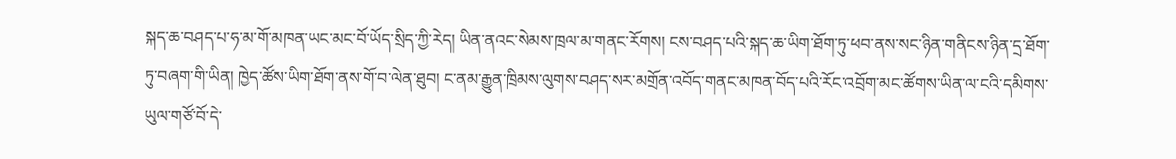སྐད་ཆ་བཤད་པ་ཧ་མ་གོ་མཁན་ཡང་མང་བོ་ཡོད་སྲིད་ཀྱི་རེད། ཡིན་ནའང་སེམས་ཁྲལ་མ་གནང་རོགས། ངས་བཤད་པའི་སྐད་ཆ་ཡིག་ཐོག་ཏུ་ཕབ་ནས་སང་ཉིན་གནིངས་ཉིན་དྲ་ཐོག་ཏུ་བཞག་གི་ཡིན། ཁྱེད་ཚོས་ཡིག་ཐོག་ནས་གོ་བ་ལེན་ཐུབ། ང་ནམ་རྒྱུན་ཁྲིམས་ལུགས་བཤད་སར་མགྲོན་འབོད་གནང་མཁན་བོད་པའི་རོང་འབྲོག་མང་ཚོགས་ཡིན་ལ་ངའི་དམིགས་ཡུལ་གཙོ་བོ་དེ་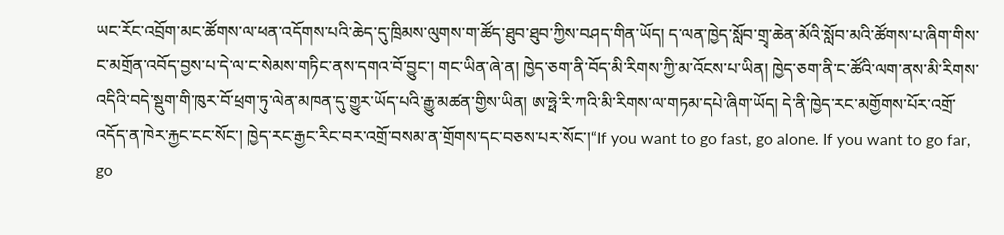ཡང་རོང་འབྲོག་མང་ཚོགས་ལ་ཕན་འདོགས་པའི་ཆེད་དུ་ཁྲིམས་ལུགས་ག་ཚོད་ཐུབ་ཐུབ་ཀྱིས་བཤད་གིན་ཡོད། ད་ལན་ཁྱེད་སློབ་གྲྭ་ཆེན་མོའི་སློབ་མའི་ཚོགས་པ་ཞིག་གིས་ང་མགྲོན་འབོད་བྱས་པ་དེ་ལ་ང་སེམས་གཏིང་ནས་དགའ་བོ་བྱུང་། གང་ཡིན་ཞེ་ན། ཁྱེད་ཅག་ནི་བོད་མི་རིགས་ཀྱི་མ་འོངས་པ་ཡིན། ཁྱེད་ཅག་ནི་ང་ཚོའི་ལག་ནས་མི་རིགས་འདིའི་བདེ་སྡུག་གི་ཁུར་བོ་ཕྲག་ཏུ་ལེན་མཁན་དུ་གྱུར་ཡོད་པའི་རྒྱུ་མཚན་གྱིས་ཡིན། ཨ་ཧྥེ་རི་ཀའི་མི་རིགས་ལ་གཏམ་དཔེ་ཞིག་ཡོད། དེ་ནི་ཁྱེད་རང་མགྱོགས་པོར་འགྲོ་འདོད་ན་ཁེར་རྐྱང་ངང་སོང་། ཁྱེད་རང་རྒྱང་རིང་བར་འགྲོ་བསམ་ན་གྲོགས་དང་བཅས་པར་སོང་།“If you want to go fast, go alone. If you want to go far, go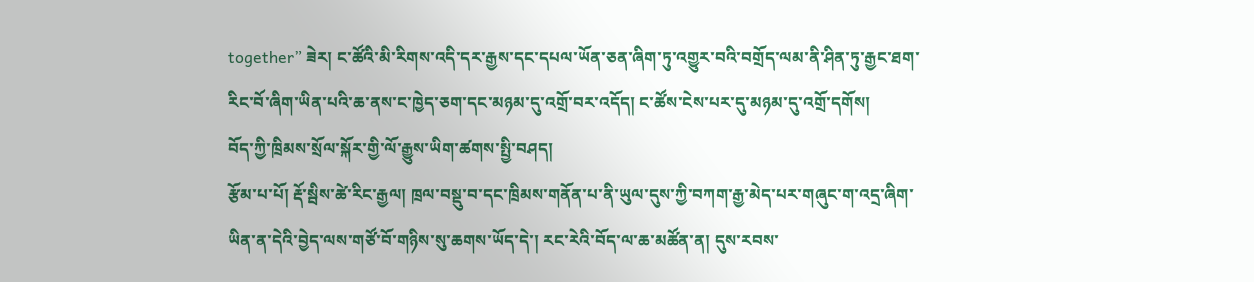together” ཟེར། ང་ཚོའི་མི་རིགས་འདི་དར་རྒྱས་དང་དཔལ་ཡོན་ཅན་ཞིག་ཏུ་འགྱུར་བའི་བགྲོད་ལམ་ནི་ཤིན་ཏུ་རྒྱང་ཐག་རིང་བོ་ཞིག་ཡིན་པའི་ཆ་ནས་ང་ཁྱེད་ཅག་དང་མཉམ་དུ་འགྲོ་བར་འདོད། ང་ཚོས་ངེས་པར་དུ་མཉམ་དུ་འགྲོ་དགོས།
བོད་ཀྱི་ཁྲིམས་སྲོལ་སྐོར་གྱི་ལོ་རྒྱུས་ཡིག་ཚགས་སྤྱི་བཤད།
རྩོམ་པ་པོ། རྡོ་སྦིས་ཚེ་རིང་རྒྱལ། ཁྲལ་བསྡུ་བ་དང་ཁྲིམས་གནོན་པ་ནི་ཡུལ་དུས་ཀྱི་བཀག་རྒྱ་མེད་པར་གཞུང་ག་འདྲ་ཞིག་ཡིན་ན་དེའི་བྱེད་ལས་གཙོ་བོ་གཉིས་སུ་ཆགས་ཡོད་དེ་། རང་རེའི་བོད་ལ་ཆ་མཚོན་ན། དུས་རབས་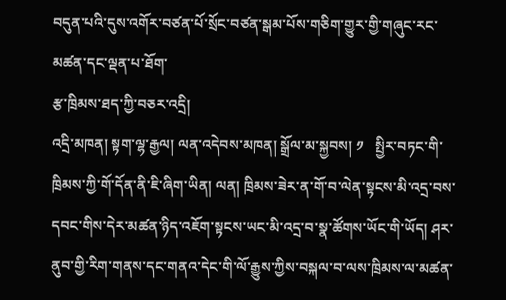བདུན་པའི་དུས་འགོར་བཙན་པོ་སྲོང་བཙན་སྒམ་པོས་གཅིག་གྱུར་གྱི་གཞུང་རང་མཚན་དང་ལྡན་པ་ཐོག་
རྩ་ཁྲིམས་ཐད་ཀྱི་བཅར་འདྲི།
འདྲི་མཁན། སྟག་ལྷ་རྒྱལ། ལན་འདེབས་མཁན། སྒྲོལ་མ་སྐྱབས། ༡   སྤྱིར་བཏང་གི་ཁྲིམས་ཀྱི་གོ་དོན་ནི་ཇི་ཞིག་ཡིན། ལན། ཁྲིམས་ཟེར་ན་གོ་བ་ལེན་སྟངས་མི་འདྲ་བས་དབང་གིས་དེར་མཚན་ཉིད་འཇོག་སྟངས་ཡང་མི་འདྲ་བ་སྣ་ཚོགས་ཡོང་གི་ཡོད། ཤར་ནུབ་གྱི་རིག་གནས་དང་གནའ་དེང་གི་ལོ་རྒྱུས་ཀྱིས་བསྐལ་བ་ལས་ཁྲིམས་ལ་མཚན་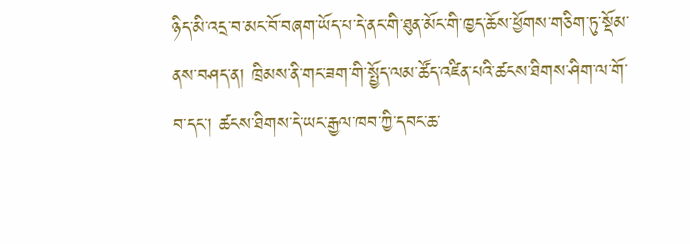ཉིད་མི་འདྲ་བ་མང་བོ་བཞག་ཡོད་པ་དེ་ནང་གི་ཐུན་མོང་གི་ཁྱད་ཆོས་ཕྱོགས་གཅིག་ཏུ་སྡོམ་ནས་བཤད་ན། ཁྲིམས་ནི་གང་ཟག་གི་སྤྱོད་ལམ་ཚོད་འཛིན་པའི་ཚངས་ཐིགས་ཤིག་ལ་གོ་བ་དང་། ཚངས་ཐིགས་དེ་ཡང་རྒྱལ་ཁབ་ཀྱི་དབང་ཆ་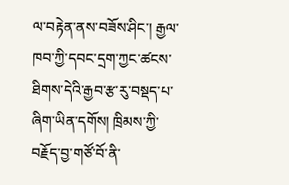ལ་བརྟེན་ནས་བཟོས་ཤིང་། རྒྱལ་ཁབ་ཀྱི་དབང་དྲག་ཀྱང་ཚངས་ཐིགས་དེའི་རྒྱབ་རྩ་རུ་བསྡད་པ་ཞིག་ཡིན་དགོས། ཁྲིམས་ཀྱི་བརྗོད་བྱ་གཙོ་བོ་ནི་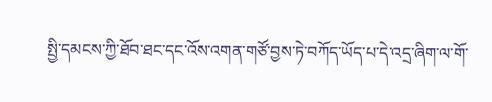སྤྱི་དམངས་ཀྱི་ཐོབ་ཐང་དང་འོས་འགན་གཙོ་བྱས་ཏེ་བཀོད་ཡོད་པ་དེ་འདྲ་ཞིག་ལ་གོ་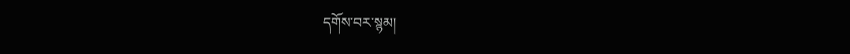དགོས་བར་སྙམ།